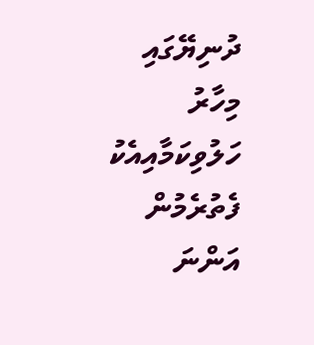ދުނިޔޭގައި މިހާރު ހަލުވިކަމާއިއެކު ފެތުރެމުން އަންނަ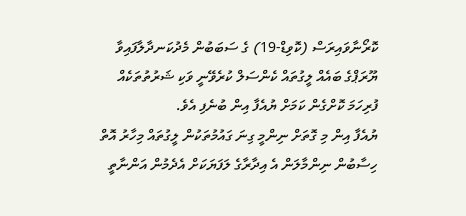ކޮރޯނާވައިރަސް (ކޮވިޑް-19) ގެ ސަބަބުން މެދުކަނދާލާފައިވާ ޔޫރަޕްގެ ބައެއް ލީގުތައް ކެންސަލް ކުރެވޭނީ ވަކި ޝަރުތުތަކެއް ފުރިހަމަ ކޮށްގެން ކަމަށް ޔުއެފާ އިން ބުނެފި އެވެ.
ޔުއެފާ އިން މި ގޮތަށް ނިންމީ ގިނަ ގައުމުތަކުން ލީގުތައް މިހާރު އޮތް ހިސާބުން ނިންމާލަން އެ އިދާރާގެ ލަފަޔަކަށް އެދެމުން އަންނާތީ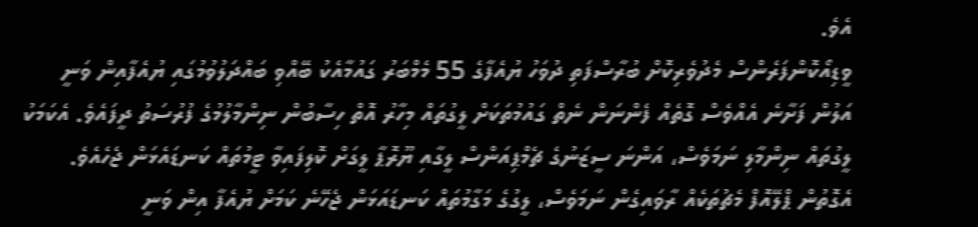އެވެ.
ވީޑިއޯކޮންފަރެންސް މެދުވެރިކޮށް ބުރާސްފަތި ދުވަހު ޔުއެފާގެ 55 މެމްބަރު ގައުމާއެކު ބޭއްވި ބައްދަލުވުމުގައި ޔުއެފާއިން ވަނީ އަލުން ފަށާނެ އެއްވެސް ގޮތެއް ފެންނަން ނެތް ގައުމުތަކަށް ލީގުތައް މިހާރު އޮތް ހިސާބުން ނިންމާލުމުގެ ފުރުސަތު ދީފައެވެ. އެކަމަކު ލީގުތައް ނިންމާލި ނަމަވެސް، އަންނަ ސީޒަނުގެ ޗެމްޕިއަންސް ލީގާއި ޔޫރޮޕާ ލީގަށް ކޮލިފައިވާ ޓީމުތައް ކަނޑައެޅަން ޖެހެއެވެ. އެގޮތުން ޕްލޭއޮފް މެޗުތަކެއް ރާވައިގެން ނަމަވެސް، ލީގުގެ މަގާމުތައް ކަނޑައަޅަން ޖެހޭނެ ކަމަށް ޔުއެފާ އިން ވަނީ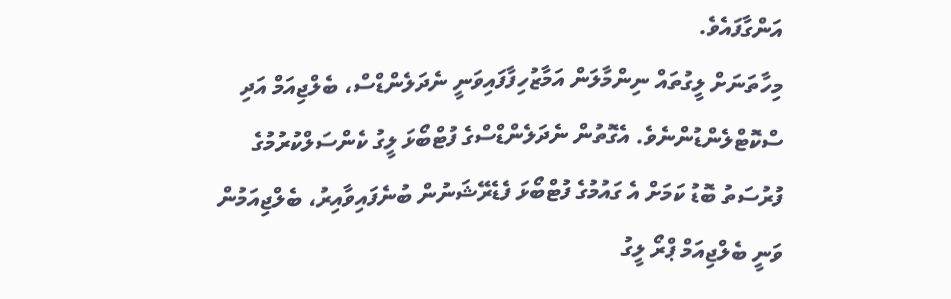އަންގާފައެވެ.
މިހާތަނަށް ލީގުތައް ނިންމާލަން އަމާޒުހިފާފައިވަނީ ނެދަލެންޑްސް، ބެލްޖިއަމް އަދި ސްކޮޓްލެންޑުންނެވެ. އެގޮތުން ނެދަލެންޑްސްގެ ފުޓްބޯޅަ ލީގު ކެންސަލްކުރުމުގެ ފުރުސަތު ބޮޑު ކަމަށް އެ ގައުމުގެ ފުޓްބޯޅަ ފެޑެރޭޝަނުން ބުނެފައިވާއިރު، ބެލްޖިއަމުން ވަނީ ބެލްޖިއަމް ޕްރޯ ލީގު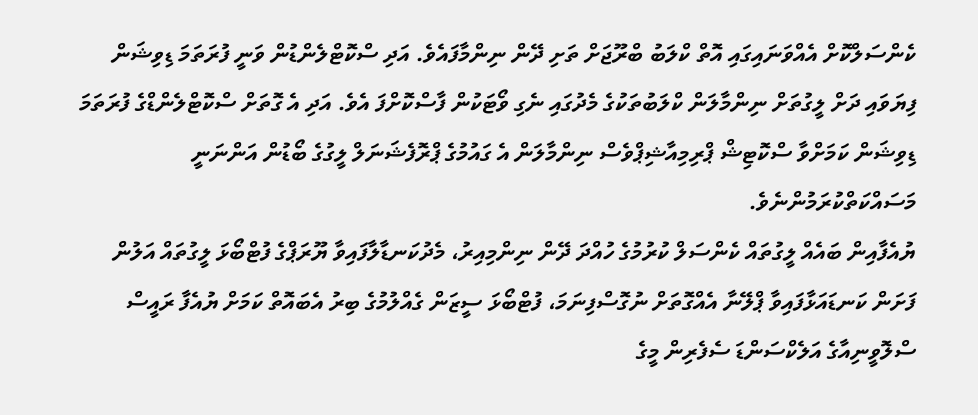ކެންސަލްކޮށް އެއްވަނައިގައި އޮތް ކްލަބު ބްރޫޖަށް ތަށި ދޭން ނިންމާފައެވެ. އަދި ސްކޮޓްލެންޑުން ވަނީ ފުރަތަމަ ޑިވިޝަން ފިޔަވައި ދަށް ލީގުތަށް ނިންމާލަން ކްލަބުތަކުގެ މެދުގައި ނެގި ވޯޓަކުން ފާސްކޮށްފަ އެވެ. އަދި އެ ގޮތަށް ސްކޮޓްލެންޑްގެ ފުރަތަމަ ޑިވިޝަން ކަމަށްވާ ސްކޮޓިޝް ޕްރިމިއާޝިޕްވެސް ނިންމާލަން އެ ގައުމުގެ ޕްރޮފެޝަނަލް ލީގުގެ ބޯޑުން އަންނަނީ މަސައްކަތްކުރަމުންނެވެ.
ޔުއެފާއިން ބައެއް ލީގުތައް ކެންސަލް ކުރުމުގެ ހުއްދަ ދޭން ނިންމިއިރު، މެދުކަނޑާލާފައިވާ ޔޫރަޕްގެ ފުޓްބޯޅަ ލީގުތައް އަލުން ފަށަން ކަނޑައަޅާފައިވާ ޕްލޭނާ އެއްގޮތަށް ނުގޮސްފިނަމަ، ފުޓްބޯޅަ ސީޒަން ގެއްލުމުގެ ބިރު އެބައޮތް ކަމަށް ޔުއެފާ ރައީސް ސްލޮވީނިއާގެ އަލެކްސަންޑަ ސެފެރިން މީގެ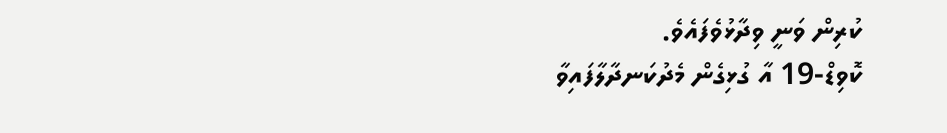ކުރިން ވަނީ ވިދާޅުވެފައެވެ.
ކޮވިޑް-19 އާ ގުޅިގެން މެދުކަނދާލާފައިވާ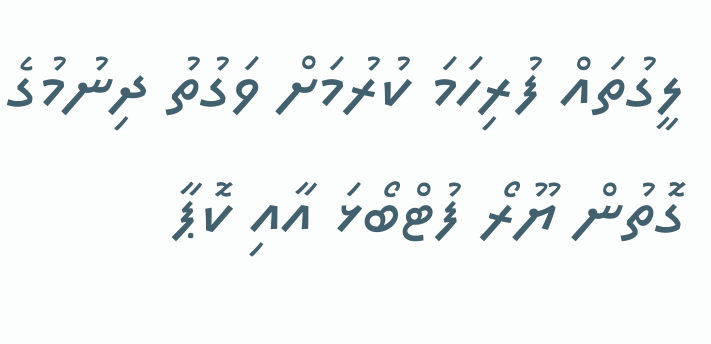ލީގުތައް ފުރިހަމަ ކުރުމަށް ވަގުތު ދިނުމުގެ ގޮތުން ޔޫރޯ ފުޓްބޯޅަ އާއި ކޮޕާ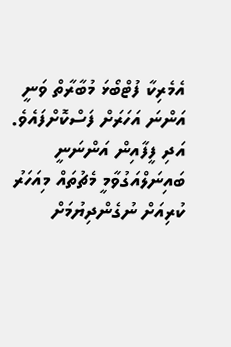އެމެރިކާ ފުޓްބޯޅަ މުބާރާތް ވަނީ އަންނަ އަހަރަށް ފަސްކޮށްފައެވެ. އަދި ފީފާއިން އަންނަނީ ބައިނަލްއަގުވާމީ މެޗުތައް މިއަހަރު ކުރިއަށް ނުގެންދިޔުމަށް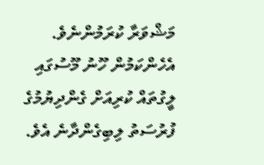މަޝްވަރާ ކުރަމުންނެވެ. އެހެންކަމުން ހޫނު މޫސުގައި ލީގުތައް ކުރިއަށް ގެންދިޔުމުގެ ފުރުސަތު ލިބިގެންދާނެ އެވެ.